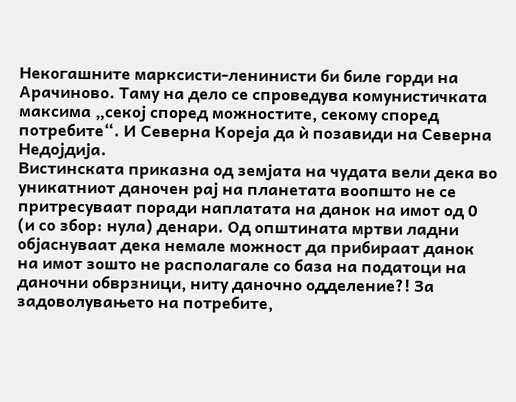Некогашните марксисти-ленинисти би биле горди на Арачиново. Таму на дело се спроведува комунистичката максима „секој според можностите, секому според потребите“. И Северна Кореја да ѝ позавиди на Северна Недојдија.
Вистинската приказна од земјата на чудата вели дека во уникатниот даночен рај на планетата воопшто не се притресуваат поради наплатата на данок на имот од 0 (и со збор: нула) денари. Од општината мртви ладни објаснуваат дека немале можност да прибираат данок на имот зошто не располагале со база на податоци на даночни обврзници, ниту даночно одделение?! За задоволувањето на потребите,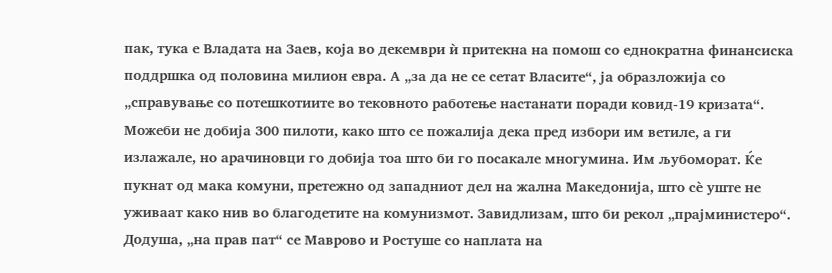пак, тука е Владата на Заев, која во декември ѝ притекна на помош со еднократна финансиска поддршка од половина милион евра. А „за да не се сетат Власите“, ја образложија со „справување со потешкотиите во тековното работење настанати поради ковид-19 кризата“.
Можеби не добија 300 пилоти, како што се пожалија дека пред избори им ветиле, а ги излажале, но арачиновци го добија тоа што би го посакале многумина. Им љубоморат. Ќе пукнат од мака комуни, претежно од западниот дел на жална Македонија, што сè уште не уживаат како нив во благодетите на комунизмот. Завидлизам, што би рекол „прајминистеро“.
Додуша, „на прав пат“ се Маврово и Ростуше со наплата на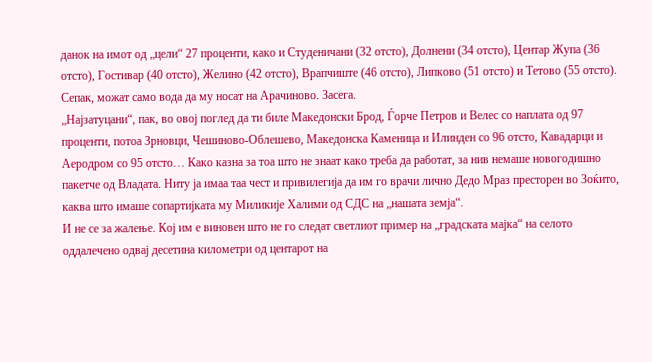данок на имот од „цели“ 27 проценти, како и Студеничани (32 отсто), Долнени (34 отсто), Центар Жупа (36 отсто), Гостивар (40 отсто), Желино (42 отсто), Врапчиште (46 отсто), Липково (51 отсто) и Тетово (55 отсто). Сепак, можат само вода да му носат на Арачиново. Засега.
„Најзатуцани“, пак, во овој поглед да ти биле Македонски Брод, Ѓорче Петров и Велес со наплата од 97 проценти, потоа Зрновци, Чешиново-Облешево, Македонска Каменица и Илинден со 96 отсто, Кавадарци и Аеродром со 95 отсто… Како казна за тоа што не знаат како треба да работат, за нив немаше новогодишно пакетче од Владата. Ниту ја имаа таа чест и привилегија да им го врачи лично Дедо Мраз престорен во Зоќито, каква што имаше сопартијката му Миликије Халими од СДС на „нашата земја“.
И не се за жалење. Кој им е виновен што не го следат светлиот пример на „градската мајка“ на селото оддалечено одвај десетина километри од центарот на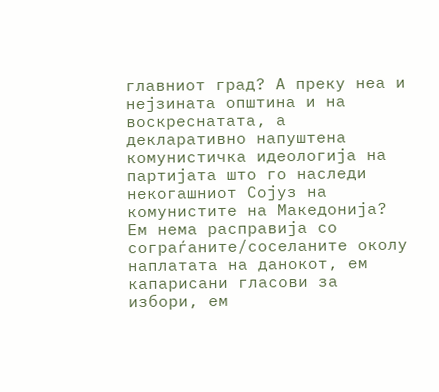главниот град? А преку неа и нејзината општина и на воскреснатата, а декларативно напуштена комунистичка идеологија на партијата што го наследи некогашниот Сојуз на комунистите на Македонија?
Ем нема расправија со сограѓаните/соселаните околу наплатата на данокот, ем капарисани гласови за избори, ем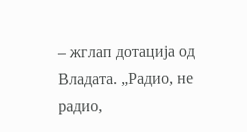– жглап дотација од Владата. „Радио, не радио,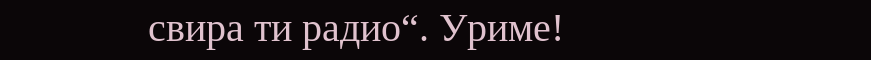свира ти радио“. Уриме!